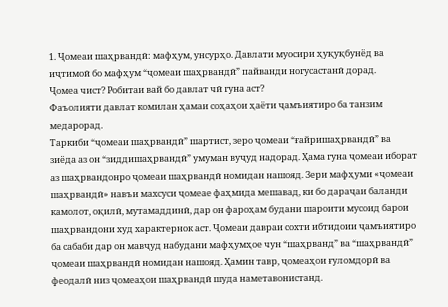1. Ҷомеаи шаҳрвандӣ: мафҳум, унсурҳо. Давлати муосири ҳуқуқбунёд ва иҷтимоӣ бо мафҳум “ҷомеаи шаҳрвандӣ” пайванди ногусастанӣ дорад.
Ҷомеа чист? Робитаи вай бо давлат чӣ гуна аст?
Фаъолияти давлат комилан ҳамаи соҳаҳои ҳаёти ҷамъиятиро ба танзим медарорад.
Таркиби “ҷомеаи шаҳрвандӣ” шартист, зеро ҷомеаи “ғайришаҳрвандӣ” ва зиёда аз он “зиддишаҳрвандӣ” умуман вуҷуд надорад. Ҳама гуна ҷомеаи иборат аз шаҳрвандонро ҷомеаи шаҳрвандӣ номидан нашояд. Зери мафҳуми «ҷомеаи шаҳрвандӣ» навъи махсуси ҷомеае фаҳмида мешавад, ки бо дараҷаи баланди камолот, оқилӣ, мутамаддинӣ, дар он фароҳам будани шароити мусоид барои шаҳрвандони худ характернок аст. Ҷомеаи давраи сохти ибтидоии ҷамъиятиро ба сабаби дар он мавҷуд набудани мафҳумҳое чун “шаҳрванд” ва “шаҳрвандӣ” ҷомеаи шаҳрвандӣ номидан нашояд. Ҳамин тавр, ҷомеаҳои ғуломдорӣ ва феодалӣ низ ҷомеаҳои шаҳрвандӣ шуда наметавонистанд.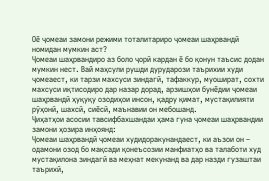Оё ҷомеаи замони режими тоталитариро ҷомеаи шаҳрвандӣ номидан мумкин аст?
Ҷомеаи шаҳрвандиро аз боло ҷорӣ кардан ё бо қонун таъсис додан мумкин нест. Вай маҳсули рушди дурударози таърихии худи ҷомеаест, ки тарзи махсуси зиндагӣ, тафаккур, муошират, сохти махсуси иқтисодиро дар назар дорад, арзишҳои бунёдии ҷомеаи шаҳрвандӣ ҳуқуқу озодиҳои инсон, қадру қимат, мустақилияти рӯҳонӣ, шахсӣ, сиёсӣ, маънавии он мебошанд.
Ҷиҳатҳои асосии тавсифбахшандаи ҳама гуна ҷомеаи шаҳрвандии замони ҳозира инҳоянд:
Ҷомеаи шаҳрвандӣ ҷомеаи худидоракунандаест, ки аъзои он – одамони озод бо мақсади қонеъсозии манфиатҳо ва талаботи худ мустақилона зиндагӣ ва меҳнат мекунанд ва дар назди гузаштаи таърихӣ,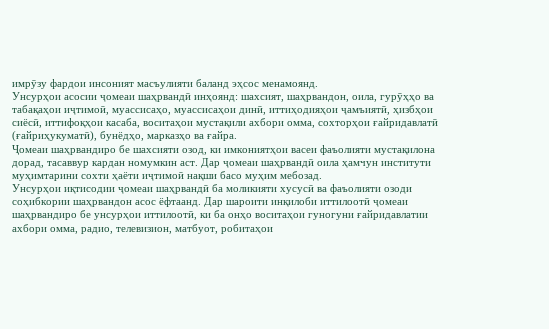имрӯзу фардои инсоният масъулияти баланд эҳсос менамоянд.
Унсурҳои асосии ҷомеаи шаҳрвандӣ инҳоянд: шахсият, шаҳрвандон, оила, гурӯҳҳо ва табақаҳои иҷтимоӣ, муассисаҳо, муассисаҳои динӣ, иттиҳодияҳои ҷамъиятӣ, ҳизбҳои сиёсӣ, иттифоқҳои касаба, воситаҳои мустақили ахбори омма, сохторҳои ғайридавлатӣ (ғайриҳукуматӣ), бунёдҳо, марказҳо ва ғайра.
Ҷомеаи шаҳрвандиро бе шахсияти озод, ки имкониятҳои васеи фаъолияти мустақилона дорад, тасаввур кардан номумкин аст. Дар ҷомеаи шаҳрвандӣ оила ҳамчун институти муҳимтарини сохти ҳаёти иҷтимоӣ нақши басо муҳим мебозад.
Унсурҳои иқтисодии ҷомеаи шаҳрвандӣ ба моликияти хусусӣ ва фаъолияти озоди соҳибкории шаҳрвандон асос ёфтаанд. Дар шароити инқилоби иттилоотӣ ҷомеаи шаҳрвандиро бе унсурҳои иттилоотӣ, ки ба онҳо воситаҳои гуногуни ғайридавлатии ахбори омма, радио, телевизион, матбуот, робитаҳои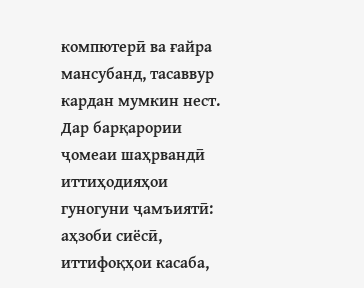компютерӣ ва ғайра мансубанд, тасаввур кардан мумкин нест. Дар барқарории ҷомеаи шаҳрвандӣ иттиҳодияҳои гуногуни ҷамъиятӣ: аҳзоби сиёсӣ, иттифоқҳои касаба,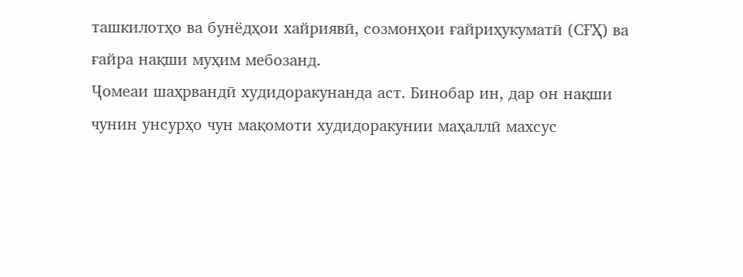ташкилотҳо ва бунёдҳои хайриявӣ, созмонҳои ғайриҳукуматӣ (СҒҲ) ва ғайра нақши муҳим мебозанд.
Ҷомеаи шаҳрвандӣ худидоракунанда аст. Бинобар ин, дар он нақши чунин унсурҳо чун мақомоти худидоракунии маҳаллӣ махсус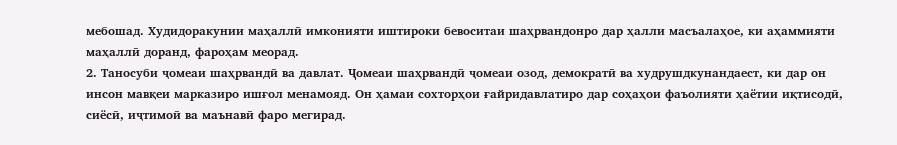мебошад. Худидоракунии маҳаллӣ имконияти иштироки бевоситаи шаҳрвандонро дар ҳалли масъалаҳое, ки аҳаммияти маҳаллӣ доранд, фароҳам меорад.
2. Таносуби ҷомеаи шаҳрвандӣ ва давлат. Ҷомеаи шаҳрвандӣ ҷомеаи озод, демократӣ ва худрушдкунандаест, ки дар он инсон мавқеи марказиро ишғол менамояд. Он ҳамаи сохторҳои ғайридавлатиро дар соҳаҳои фаъолияти ҳаётии иқтисодӣ, сиёсӣ, иҷтимоӣ ва маънавӣ фаро мегирад.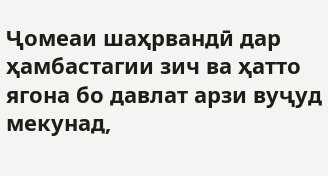Ҷомеаи шаҳрвандӣ дар ҳамбастагии зич ва ҳатто ягона бо давлат арзи вуҷуд мекунад,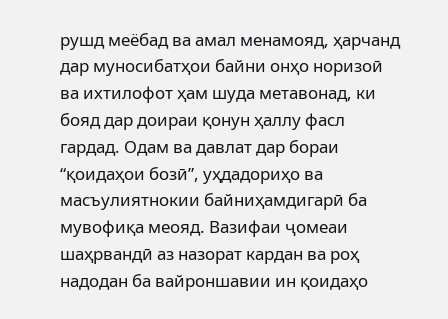рушд меёбад ва амал менамояд, ҳарчанд дар муносибатҳои байни онҳо норизоӣ ва ихтилофот ҳам шуда метавонад, ки бояд дар доираи қонун ҳаллу фасл гардад. Одам ва давлат дар бораи “қоидаҳои бозӣ”, уҳдадориҳо ва масъулиятнокии байниҳамдигарӣ ба мувофиқа меояд. Вазифаи ҷомеаи шаҳрвандӣ аз назорат кардан ва роҳ надодан ба вайроншавии ин қоидаҳо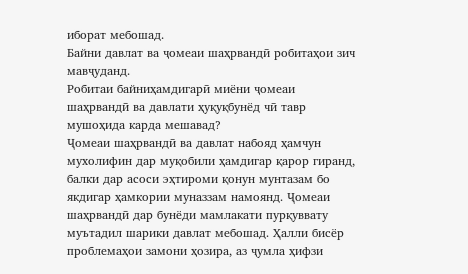иборат мебошад.
Байни давлат ва ҷомеаи шаҳрвандӣ робитаҳои зич мавҷуданд.
Робитаи байниҳамдигарӣ миёни ҷомеаи шаҳрвандӣ ва давлати ҳуқуқбунёд чӣ тавр мушоҳида карда мешавад?
Ҷомеаи шаҳрвандӣ ва давлат набояд ҳамчун мухолифин дар муқобили ҳамдигар қарор гиранд, балки дар асоси эҳтироми қонун мунтазам бо якдигар ҳамкории муназзам намоянд. Ҷомеаи шаҳрвандӣ дар бунёди мамлакати пурқуввату муътадил шарики давлат мебошад. Ҳалли бисёр проблемаҳои замони ҳозира, аз ҷумла ҳифзи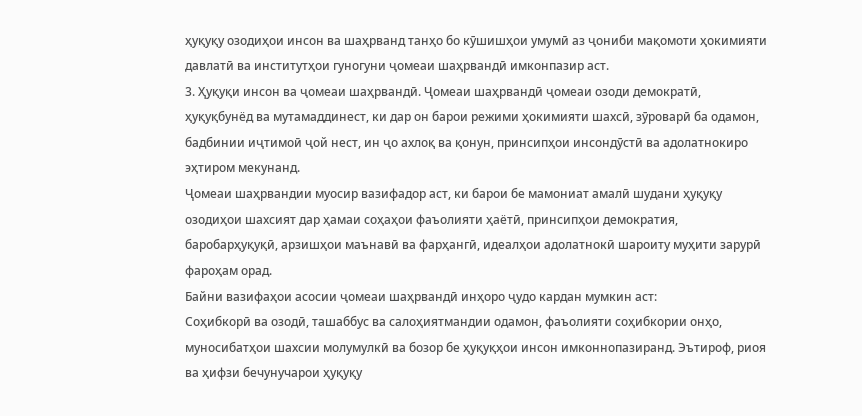ҳуқуқу озодиҳои инсон ва шаҳрванд танҳо бо кӯшишҳои умумӣ аз ҷониби мақомоти ҳокимияти давлатӣ ва институтҳои гуногуни ҷомеаи шаҳрвандӣ имконпазир аст.
3. Ҳуқуқи инсон ва ҷомеаи шаҳрвандӣ. Ҷомеаи шаҳрвандӣ ҷомеаи озоди демократӣ, ҳуқуқбунёд ва мутамаддинест, ки дар он барои режими ҳокимияти шахсӣ, зӯроварӣ ба одамон, бадбинии иҷтимоӣ ҷой нест, ин ҷо ахлоқ ва қонун, принсипҳои инсондӯстӣ ва адолатнокиро эҳтиром мекунанд.
Ҷомеаи шаҳрвандии муосир вазифадор аст, ки барои бе мамониат амалӣ шудани ҳуқуқу озодиҳои шахсият дар ҳамаи соҳаҳои фаъолияти ҳаётӣ, принсипҳои демократия, баробарҳуқуқӣ, арзишҳои маънавӣ ва фарҳангӣ, идеалҳои адолатнокӣ шароиту муҳити зарурӣ фароҳам орад.
Байни вазифаҳои асосии ҷомеаи шаҳрвандӣ инҳоро ҷудо кардан мумкин аст:
Соҳибкорӣ ва озодӣ, ташаббус ва салоҳиятмандии одамон, фаъолияти соҳибкории онҳо, муносибатҳои шахсии молумулкӣ ва бозор бе ҳуқуқҳои инсон имконнопазиранд. Эътироф, риоя ва ҳифзи бечунучарои ҳуқуқу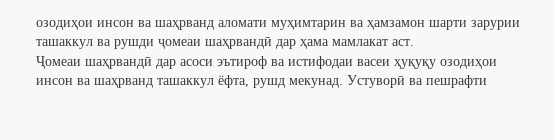озодиҳои инсон ва шаҳрванд аломати муҳимтарин ва ҳамзамон шарти зарурии ташаккул ва рушди ҷомеаи шаҳрвандӣ дар ҳама мамлакат аст.
Ҷомеаи шаҳрвандӣ дар асоси эътироф ва истифодаи васеи ҳуқуқу озодиҳои инсон ва шаҳрванд ташаккул ёфта, рушд мекунад. Устуворӣ ва пешрафти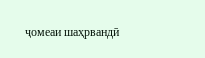ҷомеаи шаҳрвандӣ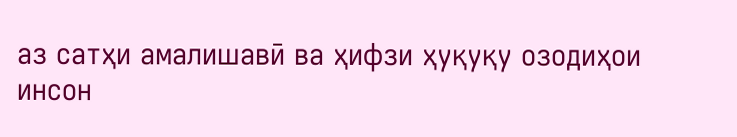аз сатҳи амалишавӣ ва ҳифзи ҳуқуқу озодиҳои инсон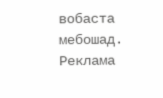вобаста мебошад.
Реклама